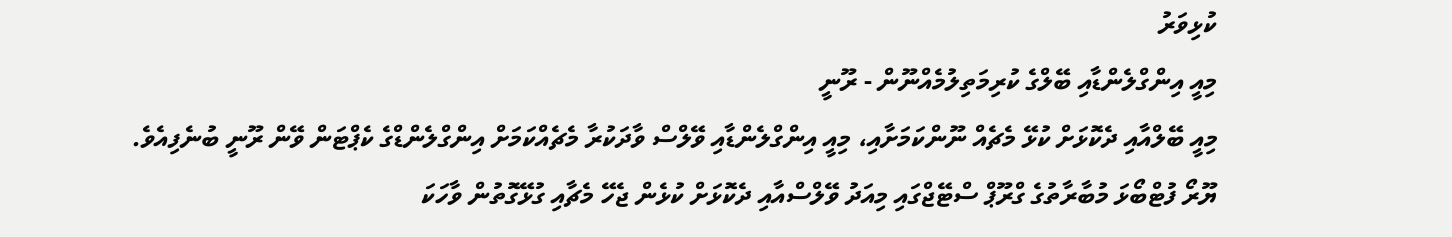ކުޅިވަރު
މިއީ އިންގްލެންޑާއި ބޭލްގެ ކުރިމަތިލުމެއްނޫން - ރޫނީ
މިއީ ބޭލްއާއި ދެކޮޅަށް ކުޅޭ މެޗެއް ނޫންކަމަށާއި، މިއީ އިންގްލެންޑާއި ވޭލްސް ވާދަކުރާ މެޗެއްކަމަށް އިންގްލެންޑްގެ ކެޕްޓަން ވޭން ރޫނީ ބުނެފިއެވެ.
ޔޫރޯ ފުޓްބޯޅަ މުބާރާތުގެ ގްރޫޕް ސްޓޭޖްގައި މިއަދު ވޭލްސްއާއި ދެކޮޅަށް ކުޅެން ޖެހޭ މެޗާއި ގުޅޭގޮތުން ވާހަކަ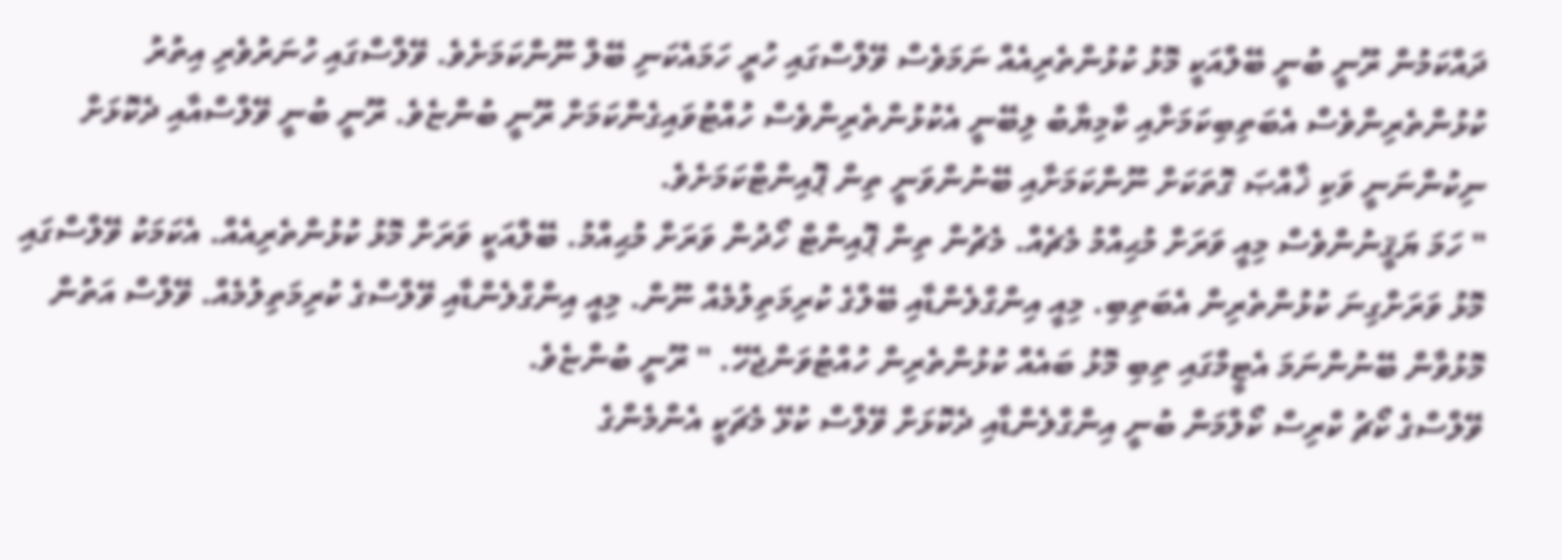ދައްކަމުން ރޫނީ ބުނީ ބޭލްއަކީ މޮޅު ކުޅުންތެރިއެއް ނަމަވެސް ވޭލްސްގައި ހުރީ ހަމައެކަނި ބޭލް ނޫންކަމަށެވެ. ވޭލްސްގައި ހުނަރުވެރި އިތުރު ކުޅުންތެރިންވެސް އެބަތިބިކަމަށާއި ކާމިޔާބު ލިބޭނީ އެކުޅުންތެރިންވެސް ހުއްޓުވައިގެންކަމަށް ރޫނީ ބުންޏެވެ. ރޫނީ ބުނީ ވޭލްސްއާއި ދެކޮޅަށް ނިކުންނަނީ ވަކި ޚާއްޞަ ގޮތަކަށް ނޫންކަމަށާއި ބޭނުންވަނީ ތިން ޕޮއިންޓްކަމަށެވެ.
" ހަމަ ޔަޤީނުންވެސް މިއީ ވަރަށް މުޙިއްމު މެޗެއް. މެޗުން ތިން ޕޮއިންޓް ހޯދުން ވަރަށް މުޙިއްމު. ބޭލްއަކީ ވަރަށް މޮޅު ކުޅުންތެރިއެއް. އެކަމަކު ވޭލްސްގައި މޮޅު ވަރަށްގިނަ ކުޅުންތެރިން އެބަތިބި. މިއީ އިންގްލެންޑާއި ބޭލްގެ ކުރިމަތިލުމެއް ނޫން. މިއީ އިންގްލެންޑާއި ވޭލްސްގެ ކުރިމަތިލުމެއް. ވޭލްސް އަތުން މޮޅުވާން ބޭނުންނަމަ އެޓީމްގައި ތިބި މޮޅު ބައެއް ކުޅުންތެރިން ހުއްޓުވަންޖެހޭ. " ރޫނީ ބުންޏެވެ.
ވޭލްސްގެ ކޯޗު ކްރިސް ކޯލްމަން ބުނީ އިންގްލެންޑާއި ދެކޮޅަށް ވޭލްސް ކުޅޭ މެޗަކީ އެންމެންގެ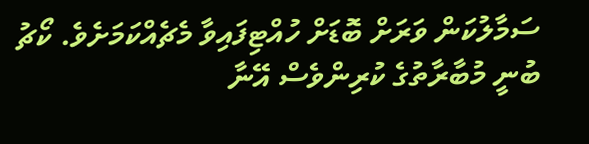ސަމާލުކަން ވަރަށް ބޮޑަށް ހުއްޓިފައިވާ މެޗެއްކަމަށެވެ. ކޯޗު ބުނީ މުބާރާތުގެ ކުރިންވެސް އޭނާ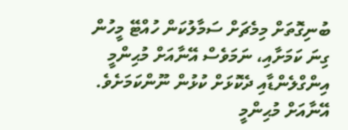ބުނިގޮތަށް މިމެޗަށް ސަމާލުކަން ހުއްޓޭ މީހުން ގިނަ ކަމަށާއި، ނަމަވެސް އޭނާއަށް މުޙިންމީ އިންގްލެންޑާއި ދެކޮޅަށް ކުޅުން ނޫންކަމަށެވެ. އޭނާއަށް މުޙިންމީ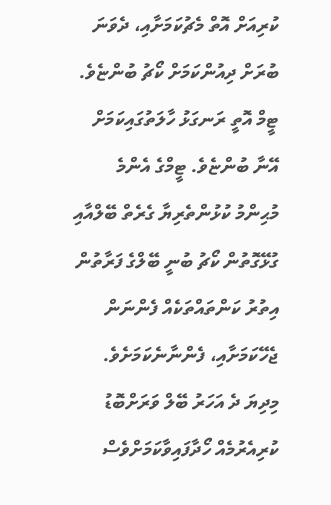ކުރިއަށް އޮތް މެޗުކަމަށާއި، ދެވަނަ ބުރަށް ދިއުންކަމަށް ކޯޗު ބުންޏެވެ. ޓީމް އޮތީ ރަނގަޅު ހާލަތުގައިކަމަށް އޭނާ ބުންޏެވެ. ޓީމްގެ އެންމެ މުޙިންމު ކުޅުންތެރިޔާ ގެރެތް ބޭލްއާއި ގުޅޭގޮތުން ކޯޗު ބުނީ ބޭލްގެ ފަރާތުން އިތުރު ކަންތައްތަކެއް ފެންނަން ޖެހޭކަމަށާއި، ފެންނާނެކަމަށެވެ. މިދިޔަ ދެ އަހަރު ބޭލް ވަރަށްބޮޑު ކުރިއެރުމެއް ހޯދާފައިވާކަމަށްވެސް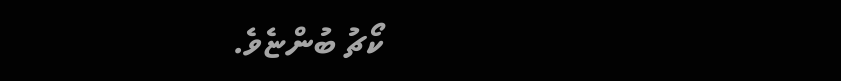ކޯޗު ބުންޏެވެ.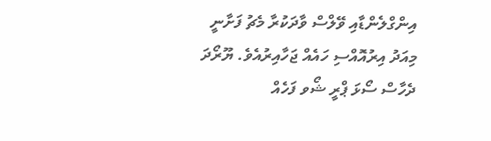އިންގްލެންޑާއި ވޭލްސް ވާދަކުރާ މެޗު ފަށާނީ މިއަދު އިރުއޮއްސި ހައެއް ޖަހާއިރުއެވެ. ޔޫރޯދަ ދެހާސް ސޯޅަ ޕްރީ ޝޯވ ފަހެއް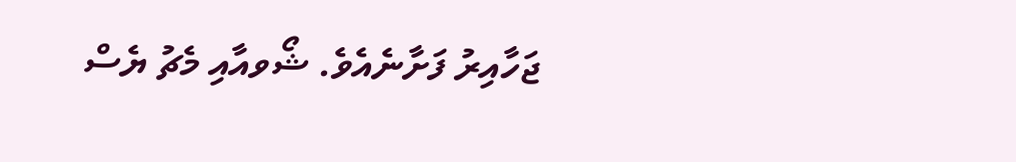ޖަހާއިރު ފަށާނެއެވެ. ޝޯވއާއި މެޗު ޔެސް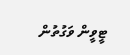ޓީވީން ވަގުތުން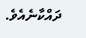ދައްކާނެއެވެ.